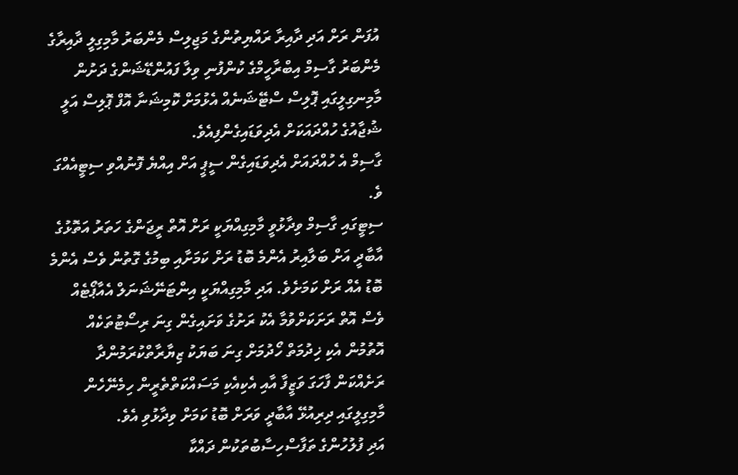އުފަން ރަށް އަދި ދާއިރާ ރައްޔިތުންގެ މަޖިލިސް މެންބަރު މާމިގިލީ ދާއިރާގެ މެންބަރު ގާސިމް އިބްރާހީމްގެ ކުންފުނި ވިލާ ފައުންޑޭޝަންގެ ދަށުން މާމިނގިލީގައި ޕޮލިސް ސްޓޭޝަނެއް އެޅުމަށް ކޮމިޝަނާ އޮފް ޕޮލިސް އަލީ ޝުޖާއުގެ ހުއްދައަކަށް އެދިވަޑައިގެންފިއެވެ.
ގާސިމް އެ ހުއްދައަށް އެދިވަޑައިގެން ސީޕީ އަށް އިއްޔެ ފޮނުއްވި ސިޓީއެއްގަ ވެ.
ސިޓީގައި ގާސިމް ވިދާޅުވީ މާމިގިއްޔަކީ ރަށް އޮތް ރީޖަންގެ ހަތަރު އަތޮޅުގެ އާބާދީ އަށް ބަލާއިރު އެންމެ ބޮޑު ރަށް ކަމަށާއި ބިމުގެ ގޮތުން ވެސް އެންމެ ބޮޑު އެއް ރަށް ކަމަށެވެ. އަދި މާމިގިއްޔަކީ އިންޓަނޭޝަނަލް އެއާޕޯޓެއް ވެސް އޮތް ރަށަކަށްވުމާ އެކު ރަށުގެ ވަށައިގެން ގިނަ ރިސޯޓުތަކެއް އޮތުމުން އެކި ޚިދުމަތް ހޯދުމަށް ގިނަ ބަޔަކު ޒިޔާރާތްކުރަމުންދާ ރަށެއްކަން ފާހަގަ ވަޒީފާ އާއި އެކިއެކި މަސައްކަތްތެރީން ހިމެނޭހެން މާމިގިލީގައި ދިރިއުޅޭ އާބާދީ ވަރަށް ބޮޑު ކަމަށް ވިދާޅުވި އެވެ.
އަދި ފުލުހުންގެ ތަފާސްހިސާބުތަކުން ދައްކާ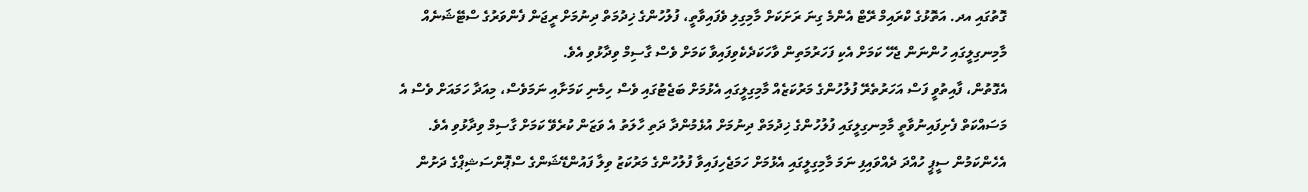ގޮތުގައި އދ. އަތޮޅުގެ ކްރައިމް ރޭޓް އެންމެ ގިނަ ރަށަކަށް މާމިގިލި ވެފައިވާތީ، ފުލުހުންގެ ޚިދުމަތް ދިނުމަށް ރީޖަން ފެންވަރުގެ ސްޓޭޝަނެއް މާމިނގިލީގައި ހުންނަން ޖެހޭ ކަމަށް އެކި ފަހަރުމަތިން ވާހަކަދެކެވިފައިވާ ކަމަށް ވެސް ގާސިމް ވިދާޅުވި އެވެ.
އެގޮތުން، ފާއިތުވީ ފަސް އަހަރުތެރޭ ފުލުހުންގެ މަރުކަޒެއް މާމިގިލީގައި އެޅުމަށް ބަޖެޓުގައި ވެސް ހިމެނި ކަމަށާއި ނަމަވެސް، މިއަދާ ހަމައަށް ވެސް އެ މަސައްކަތް ފެށިފައިނުވާތީ މާމިނގިލީގައި ފުލުހުންގެ ޚިދުމަތް ދިނުމަށް އުޅެމުންދާ ދަތި ހާލަތު އެ ވަޒަން ކުރެވޭ ކަމަށް ގާސިމް ވިދާޅުވި އެވެ.
އެހެންކަމުން ސީޕީ ހުއްދަ ދެއްވައިފި ނަމަ މާމިގިލީގައި އެޅުމަށް ހަމަޖެހިފައިވާ ފުލުހުންގެ މަރުކަޒު ވިލާ ފައުންޑޭޝަންގެ ސްޕޮންސަޝިޕްގެ ދަށުން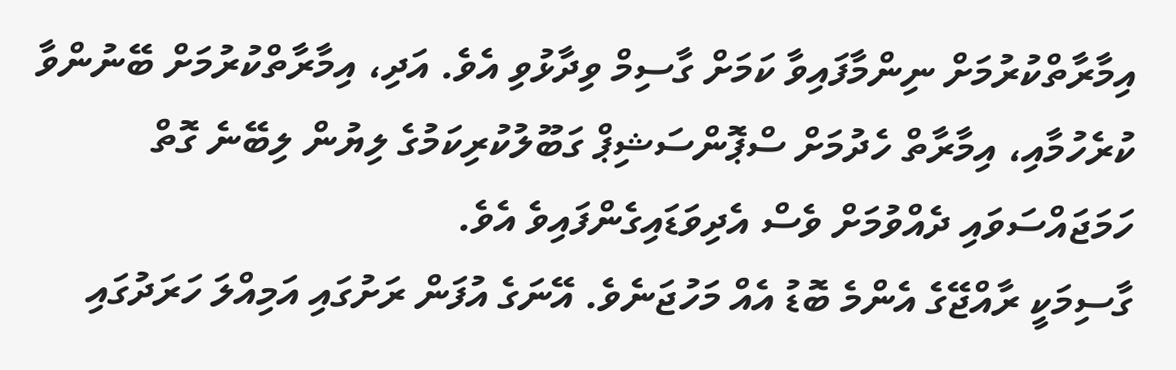އިމާރާތްކުރުމަށް ނިންމާފައިވާ ކަމަށް ގާސިމް ވިދާޅުވި އެވެ. އަދި، އިމާރާތްކުރުމަށް ބޭނުންވާ ކުރެހުމާއި، އިމާރާތް ހެދުމަށް ސްޕޮންސަޝިޕް ގަބޫލުކުރިކަމުގެ ލިޔުން ލިބޭނެ ގޮތް ހަމަޖައްސަވައި ދެއްވުމަށް ވެސް އެދިވަޑައިގެންފައިވެ އެވެ.
ގާސިމަކީ ރާއްޖޭގެ އެންމެ ބޮޑު އެއް މަހުޖަނެވެ. އޭނަގެ އުފަން ރަށުގައި އަމިއްލަ ހަރަދުގައި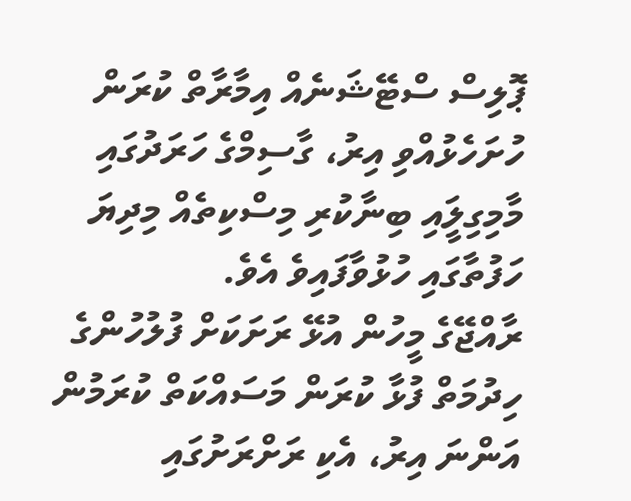ޕޮލިސް ސްޓޭޝަނެއް އިމާރާތް ކުރަން ހުށަހެޅުއްވި އިރު، ގާސިމްގެ ހަރަދުގައި މާމިގިލީައި ބިނާކުރި މިސްކިތެއް މިދިޔަ ހަފުތާގައި ހުޅުވާފައިވެ އެވެ.
ރާއްޖޭގެ މީހުން އުޅޭ ރަށަކަށް ފުލުހުންގެ ހިދުމަތް ފުޅާ ކުރަން މަސައްކަތް ކުރަމުން އަންނަ އިރު، އެކި ރަށްރަށުގައި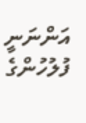އަންނަނީ ފުލުހުންގެ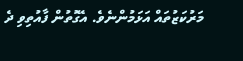މަރުކަޒުތައް އަޅަމުންނެވެ. އެގޮތުން ފާއުތިވި ދެ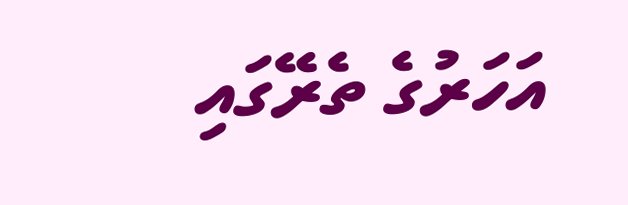އަހަރުގެ ތެރޭގައި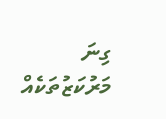ގިނަ މަރުކަޒުތަކެއް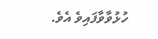ހުޅުވާވާފައިވެ އެވެ.